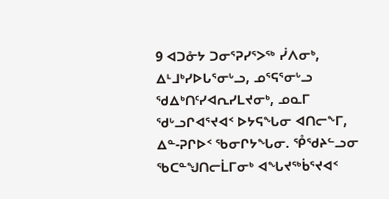9 ᐊᑐᓁᔭ ᑐᓂᕐᕈᓯᕐᐳᖅ ᓰᐱᓂᒃ, ᐃᒻᒧᒃᓯᐅᒐᕐᓂᒡᓗ, ᓄᕐᕋᕐᓂᒡᓗ ᖁᐃᒃᑎᑦᓯᐊᕆᓯᒪᔪᓂᒃ, ᓄᓇᒥ ᖁᒡᓗᒋᐊᕐᔪᐊᑉ ᐅᔭᕋᖓᓂ ᐊᑎᓕᖕᒥ, ᐃᓐ-ᕈᒋᐅᑉ ᖃᓂᒋᔭᖓᓂ. ᕾᖁᔨᓪᓗᓂ ᖃᑕᓐᖑᑎᓕᒫᒥᓂᒃ ᐊᖓᔪᖅᑳᕐᔪᐊᑉ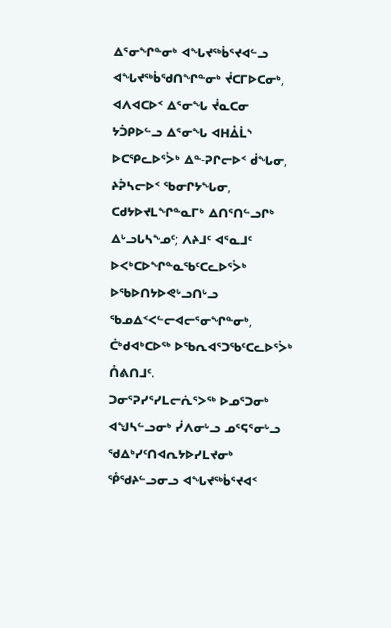ᐃᕐᓂᖏᓐᓂᒃ ᐊᖓᔪᖅᑳᕐᔪᐊᓪᓗ ᐊᖓᔪᖅᑳᖁᑎᖏᓐᓂᒃ ᔫᑕᒥᐅᑕᓂᒃ,
ᐊᐱᐊᑕᐅᑉ ᐃᕐᓂᖓ ᔫᓇᑕᓂ ᔭᑑᑭᐅᓪᓗ ᐃᕐᓂᖓ ᐊᕼᐂᒫᔅ ᐅᑕᕿᓚᐅᕐᐴᒃ ᐃᓐ-ᕈᒋᓕᐅᑉ ᑰᖓᓂ, ᔨᕉᓴᓕᐅᑉ ᖃᓂᒋᔭᖓᓂ, ᑕᑯᔭᐅᔪᒪᖏᓐᓇᒥᒃ ᐃᑎᕐᑎᓪᓗᒋᒃ ᐃᒡᓗᒐᓴᖕᓄᑦ; ᐱᔨᒧᑦ ᐊᕐᓇᒧᑦ ᐅᐸᒃᑕᐅᖏᓐᓇᖃᑦᑕᓚᐅᕐᐴᒃ ᐅᖃᐅᑎᔭᐅᕙᒡᓗᑎᒡᓗ ᖃᓄᐃᑉᐸᓪᓕᐊᓕᕐᓂᖏᓐᓂᒃ, ᑖᒃᑯᐊᒃᑕᐅᖅ ᐅᖃᕆᐊᕐᑐᖃᑦᑕᓚᐅᕐᐴᒃ ᑍᕕᑎᒧᑦ.
ᑐᓂᕐᕈᓯᕐᓯᒪᓕᕇᕐᐳᖅ ᐅᓄᕐᑐᓂᒃ ᐊᖑᓴᓪᓗᓂᒃ ᓰᐱᓂᒡᓗ ᓄᕐᕋᕐᓂᒡᓗ ᖁᐃᒃᓯᑦᑎᐊᕆᔭᐅᓯᒪᔪᓂᒃ ᕾᖁᔨᓪᓗᓂᓗ ᐊᖓᔪᖅᑳᕐᔪᐊᑉ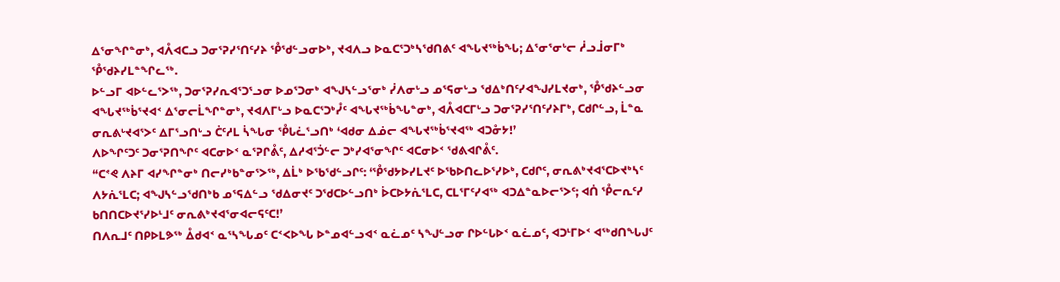ᐃᕐᓂᖏᓐᓂᒃ, ᐊᐰᐊᑕᓗ ᑐᓂᕐᕈᓯᕐᑎᑦᓯᔨ ᕾᖁᓪᓗᓂᐅᒃ, ᔪᐊᐱᓗ ᐅᓇᑕᕐᑐᒃᓴᖁᑎᕕᑦ ᐊᖓᔪᖅᑳᖓ; ᐃᕐᓂᕐᓂᒡᓕ ᓲᓗᒨᓂᒥᒃ ᕾᖁᔨᓯᒪᓐᖏᓚᖅ.
ᐅᓪᓗᒥ ᐊᐅᓪᓚᕐᐳᖅ, ᑐᓂᕐᕈᓯᕆᐊᕐᑐᕐᓗᓂ ᐅᓄᕐᑐᓂᒃ ᐊᖑᓴᓪᓗᕐᓂᒃ ᓰᐱᓂᒡᓗ ᓄᕐᕋᓂᒡᓗ ᖁᐃᒃᑎᑦᓯᐊᖑᓯᒪᔪᓂᒃ, ᕾᖁᔨᓪᓗᓂ ᐊᖓᔪᖅᑳᕐᔪᐊᑉ ᐃᕐᓂᓕᒫᖏᓐᓂᒃ, ᔪᐊᐱᒥᒡᓗ ᐅᓇᑕᕐᑐᒃᓮᑦ ᐊᖓᔪᖅᑳᖓᓐᓂᒃ, ᐊᐰᐊᑕᒥᒡᓗ ᑐᓂᕐᕈᓯᕐᑎᑦᓯᔨᒥᒃ, ᑕᑯᒋᓪᓗ, ᒫᓐᓇ ᓂᕆᕕᒡᔪᐊᕐᐳᑦ ᐃᒥᕐᓗᑎᒡᓗ ᑖᑦᓱᒪ ᓵᖓᓂ ᕾᒐᓛᕐᓗᑎᒃ ‘ᐊᑯᓂ ᐃᓅᓕ ᐊᖓᔪᖅᑳᕐᔪᐊᖅ ᐊᑐᓁᔭ!’
ᐱᐅᖏᑦᑐᑦ ᑐᓂᕐᕈᑎᖏᑦ ᐊᑕᓂᐅᑉ ᓇᕐᕈᒋᕔᑦ, ᐃᓱᐊᕐᑑᓪᓕ ᑐᒃᓯᐊᕐᓂᖏᑦ ᐊᑕᓂᐅᑉ ᖁᕕᐊᒋᕔᑦ.
“ᑕᕝᕙ ᐱᔨᒥ ᐊᓯᖏᓐᓂᒃ ᑎᓕᓯᒃᑲᓐᓂᕐᐳᖅ, ᐃᒫᒃ ᐅᖃᖁᓪᓗᒋᑦ: ‘ᕾᖁᔭᐅᓯᒪᔪᑦ ᐅᖃᐅᑎᓚᐅᕐᓯᐅᒃ, ᑕᑯᒋᑦ, ᓂᕆᕕᒃᔪᐊᕐᑕᐅᔪᒃᓴᑦ ᐱᔭᕇᕐᒪᑕ; ᐊᖑᓴᓪᓗᖁᑎᒃᑲ ᓄᕐᕋᐃᓪᓗ ᖁᐃᓂᔪᑦ ᑐᖁᑕᐅᓪᓗᑎᒃ ᐆᑕᐅᔭᕇᕐᒪᑕ, ᑕᒪᕐᒥᑦᓯᐊᖅ ᐊᑐᐃᓐᓇᐅᓕᕐᐳᑦ; ᐊᑏ ᕾᓕᕆᑦᓯ ᑲᑎᑎᑕᐅᔪᕐᓯᐅᒻᒧᑦ ᓂᕆᕕᒃᔪᐊᕐᓂᐊᓕᕋᑦᑕ!’
ᑎᐱᕆᒧᑦ ᑎᑭᐅᒪᕗᖅ ᐂᑯᐊᑉ ᓇᕐᓴᖓᓄᑦ ᑕᑉᐸᐅᖓ ᐅᓐᓄᐊᓪᓗᐊᑉ ᓇᓛᓄᑦ ᓴᖑᓪᓗᓂ ᒋᐅᓪᒐᐅᑉ ᓇᓛᓄᑦ, ᐊᑐᒻᒥᐅᑉ ᐊᖅᑯᑎᖓᒍᑦ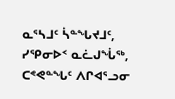ᓇᕐᓴᒧᑦ ᓵᓐᖓᔪᒧᑦ, ᓯᕿᓂᐅᑉ ᓇᓛᒍᖔᖅ, ᑕᕝᕙᓐᖓᑦ ᐱᒋᐊᕐᓗᓂ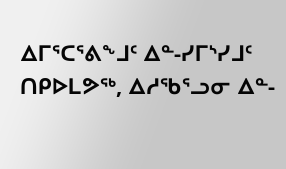ᐃᒥᕐᑕᕐᕕᖕᒧᑦ ᐃᓐ-ᓯᒥᔅᓯᒧᑦ ᑎᑭᐅᒪᕗᖅ, ᐃᓱᖃᕐᓗᓂ ᐃᓐ-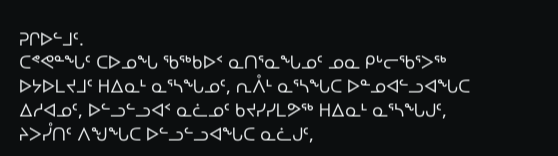ᕈᒋᐅᓪᒧᑦ.
ᑕᕝᕙᓐᖓᑦ ᑕᐅᓄᖓ ᖃᖅᑲᐅᑉ ᓇᑎᕐᓇᖓᓄᑦ ᓄᓇ ᑭᒡᓕᖃᕐᐳᖅ ᐅᔭᐅᒪᔪᒧᑦ ᕼᐃᓇᒻ ᓇᕐᓴᖓᓄᑦ, ᕆᐰᒻ ᓇᕐᓴᖓᑕ ᐅᓐᓄᐊᓪᓗᐊᖓᑕ ᐃᓱᐊᓄᑦ, ᐅᓪᓗᓪᓗᐊᑉ ᓇᓛᓄᑦ ᑲᔪᓯᓯᒪᕗᖅ ᕼᐃᓇᒻ ᓇᕐᓴᖓᒍᑦ, ᔨᐳᓮᑎᑦ ᐱᖑᖓᑕ ᐅᓪᓗᓪᓗᐊᖓᑕ ᓇᓛᒍᑦ,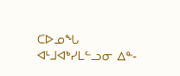ᑕᐅᓄᖓ ᐊᒻᒧᐊᒃᓯᒪᓪᓗᓂ ᐃᓐ-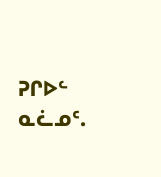ᕈᒋᐅᓪ ᓇᓛᓄᑦ.